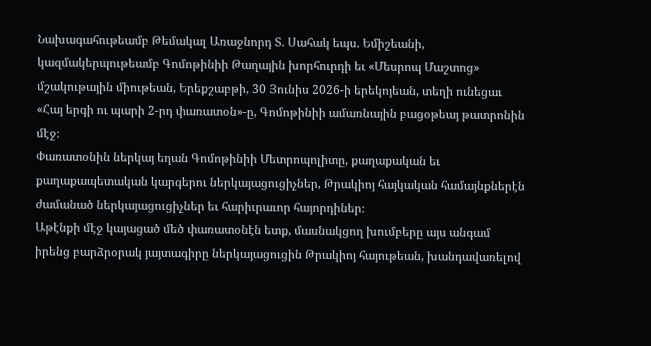Նախագահութեամբ Թեմակալ Առաջնորդ Տ. Սահակ եպս. Եմիշեանի, կազմակերպութեամբ Գոմոթինիի Թաղային խորհուրդի եւ «Մեսրոպ Մաշտոց» մշակութային միութեան, Երեքշաբթի, 30 Յունիս 2026-ի երեկոյեան, տեղի ունեցաւ «Հայ երգի ու պարի 2-րդ փառատօն»-ը, Գոմոթինիի ամառնային բացօթեայ թատրոնին մէջ։
Փառատօնին ներկայ եղան Գոմոթինիի Մետրոպոլիտը, քաղաքական եւ քաղաքապետական կարգերու ներկայացուցիչներ, Թրակիոյ հայկական համայնքներէն ժամանած ներկայացուցիչներ եւ հարիւրաւոր հայորդիներ։
Աթէնքի մէջ կայացած մեծ փառատօնէն ետք, մասնակցող խումբերը այս անգամ իրենց բարձրօրակ յայտագիրը ներկայացուցին Թրակիոյ հայութեան, խանդավառելով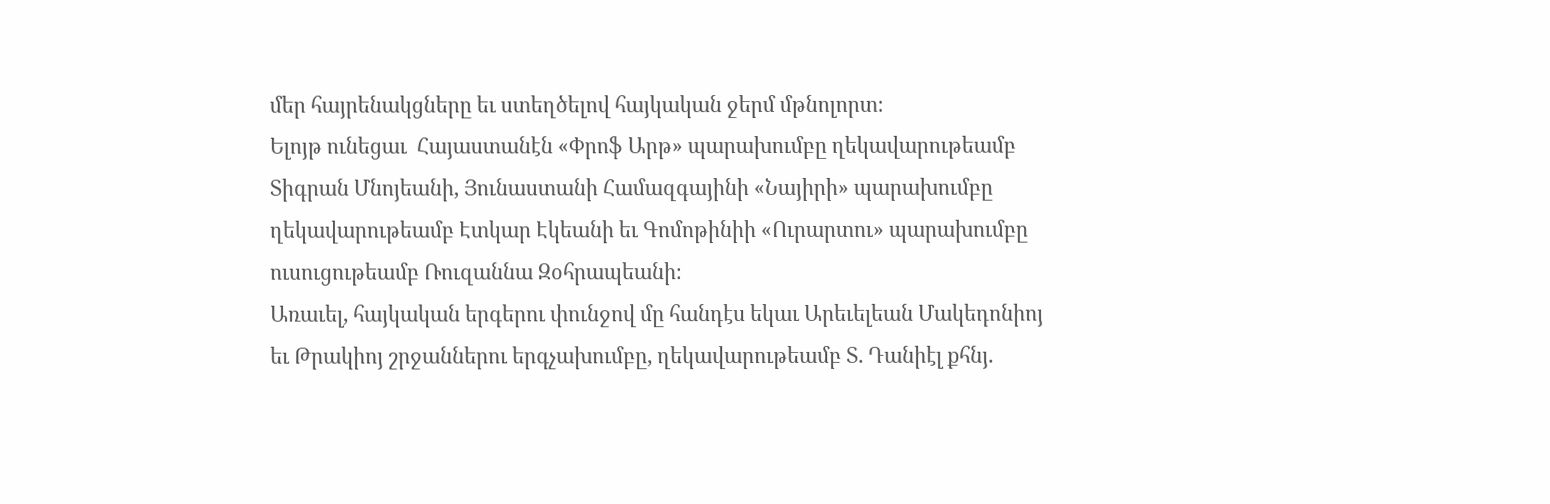մեր հայրենակցները եւ ստեղծելով հայկական ջերմ մթնոլորտ։
Ելոյթ ունեցաւ  Հայաստանէն «Փրոֆ Արթ» պարախումբը ղեկավարութեամբ Տիգրան Մնոյեանի, Յունաստանի Համազգայինի «Նայիրի» պարախումբը ղեկավարութեամբ Էտկար Էկեանի եւ Գոմոթինիի «Ուրարտու» պարախումբը ուսուցութեամբ Ռուզաննա Զօհրապեանի։
Առաւել, հայկական երգերու փունջով մը հանդէս եկաւ Արեւելեան Մակեդոնիոյ եւ Թրակիոյ շրջաններու երգչախումբը, ղեկավարութեամբ Տ. Դանիէլ քհնյ.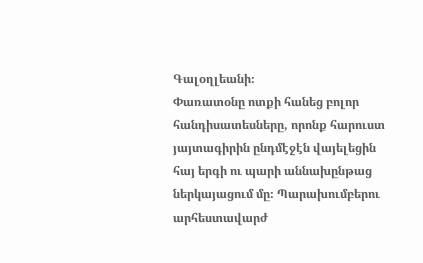Գալօղլեանի։
Փառատօնը ոտքի հանեց բոլոր հանդիսատեսները, որոնք հարուստ յայտագիրին ընդմէջէն վայելեցին հայ երգի ու պարի աննախընթաց ներկայացում մը։ Պարախումբերու արհեստավարժ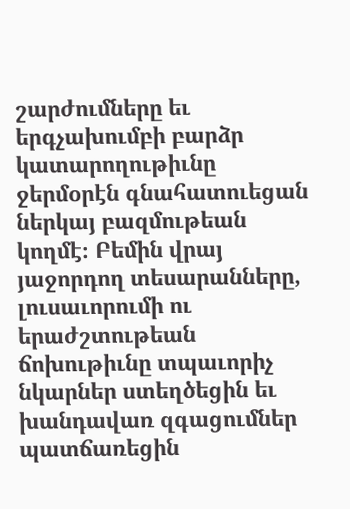շարժումները եւ երգչախումբի բարձր կատարողութիւնը ջերմօրէն գնահատուեցան ներկայ բազմութեան կողմէ։ Բեմին վրայ յաջորդող տեսարանները, լուսաւորումի ու երաժշտութեան ճոխութիւնը տպաւորիչ նկարներ ստեղծեցին եւ խանդավառ զգացումներ պատճառեցին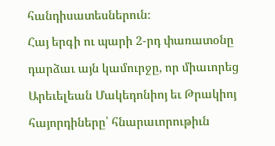հանդիսատեսներուն։
Հայ երգի ու պարի 2-րդ փառատօնը դարձաւ այն կամուրջը, որ միաւորեց Արեւելեան Մակեդոնիոյ եւ Թրակիոյ հայորդիները՝ հնարաւորութիւն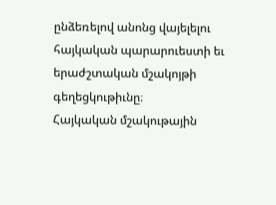ընձեռելով անոնց վայելելու հայկական պարարուեստի եւ երաժշտական մշակոյթի գեղեցկութիւնը։
Հայկական մշակութային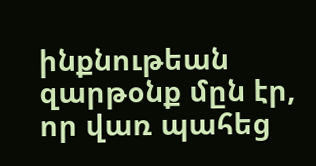ինքնութեան զարթօնք մըն էր, որ վառ պահեց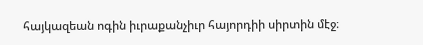հայկազեան ոգին իւրաքանչիւր հայորդիի սիրտին մէջ։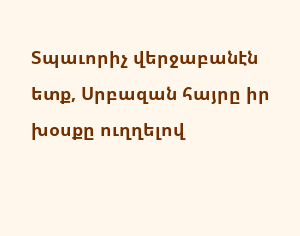Տպաւորիչ վերջաբանէն ետք, Սրբազան հայրը իր խօսքը ուղղելով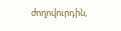ժողովուրդին,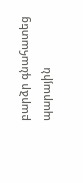բարձր գնահատեց պարային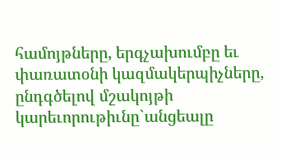համոյթները, երգչախումբը եւ փառատօնի կազմակերպիչները, ընդգծելով մշակոյթի կարեւորութիւնը`անցեալը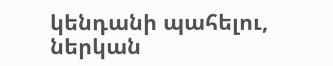կենդանի պահելու, ներկան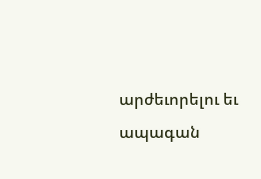արժեւորելու եւ ապագան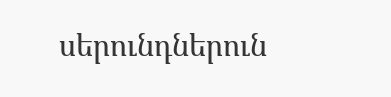սերունդներուն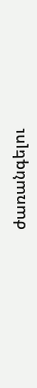ժառանգելու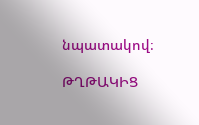նպատակով։

ԹՂԹԱԿԻՑ